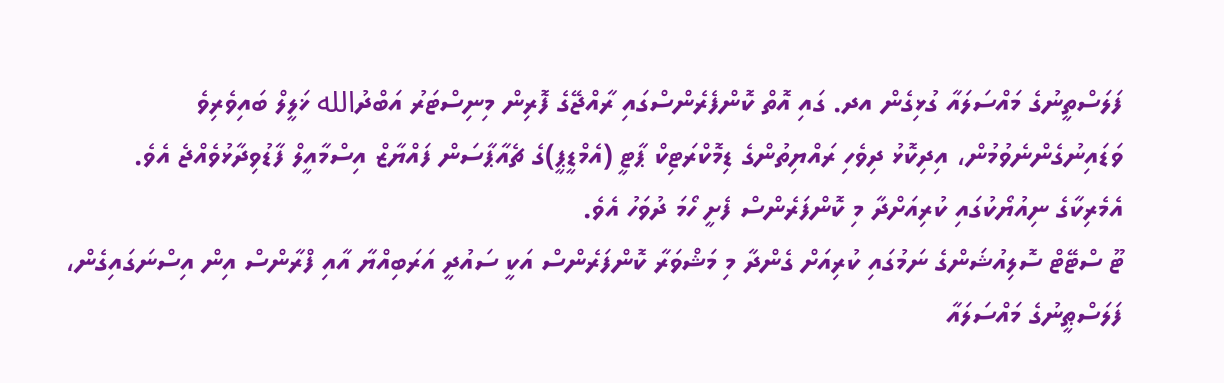ފަލަސްތީނުގެ މައްސަލައާ ގުޅިގެން އދ. ގައި އޮތް ކޮންފެރެންސްގައި ރާއްޖޭގެ ފޮރިން މިނިސްޓަރު އަބްދުالله ޚަލީލް ބައިވެރިވެ ވަޑައިނުގެންނެވުމުން، އިދިކޮޅު ދިވެހި ރައްޔިތުންގެ ޑިމޮކްރަޓިކް ޕާޓީ (އެމްޑީޕީ)ގެ ޗެއާޕާސަން ފައްޔާޒް އިސްމާއީލް ފާޑުވިދާޅުވެއްޖެ އެވެ.
އެމެރިކާގެ ނިއުޔޯކުގައި ކުރިއަށްދާ މި ކޮންފަރެންސް ފެށީ ހޯމަ ދުވަހު އެވެ.
ޓޫ ސްޓޭޓް ސޮލިއުޝަންގެ ނަމުގައި ކުރިއަށް ގެންދާ މި މަޝްވަރާ ކޮންފަރެންސް އަކީ ސައުދީ އަރަބިއްޔާ އާއި ފްރާންސް އިން އިސްނަގައިގެން، ފަލަސްޠީނުގެ މައްސަލައާ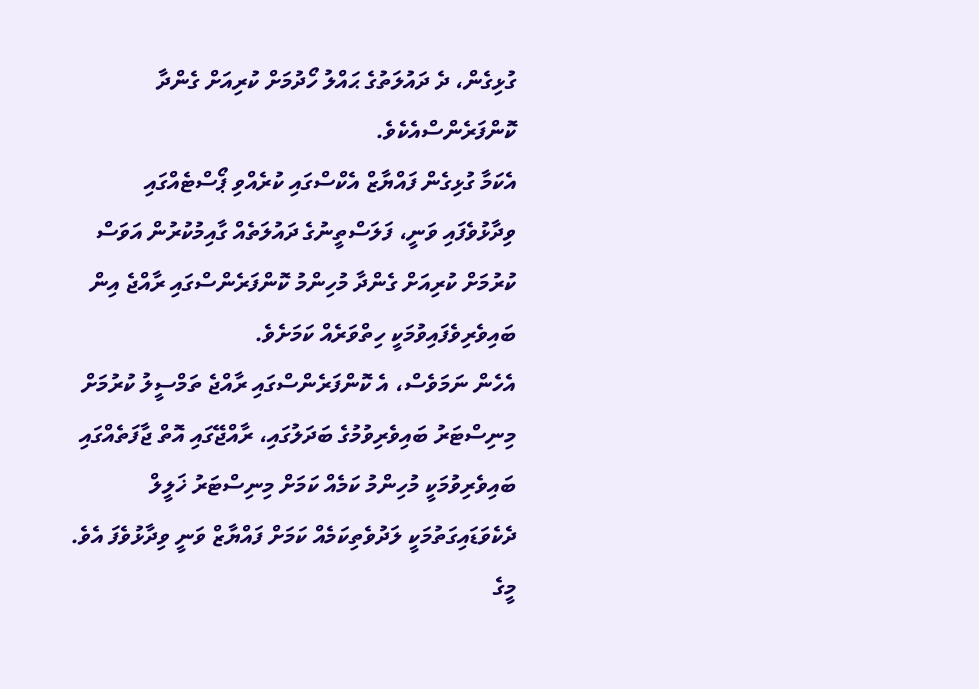ގުޅިގެން، ދެ ދައުލަތުގެ ޙައްލު ހޯދުމަށް ކުރިއަށް ގެންދާ ކޮންފަރެންސްއެކެވެ.
އެކަމާ ގުޅިގެން ފައްޔާޒް އެކްސްގައި ކުރެއްވި ޕޯސްޓެއްގައި ވިދާޅުވެފައި ވަނީ، ފަލަސްތީނުގެ ދައުލަތެއް ގާއިމުކުރުން އަވަސް ކުރުމަށް ކުރިއަށް ގެންދާ މުހިންމު ކޮންފަރެންސްގައި ރާއްޖެ އިން ބައިވެރިވެފައިވުމަކީ ހިތްވަރެއް ކަމަށެވެ.
އެހެން ނަމަވެސް، އެ ކޮންފަރެންސްގައި ރާއްޖެ ތަމްސީލު ކުރުމަށް މިނިސްޓަރު ބައިވެރިވުމުގެ ބަދަލުގައި، ރާއްޖޭގައި އޮތް ޖާފަތެއްގައި ބައިވެރިވުމަކީ މުހިންމު ކަމެއް ކަމަށް މިނިސްޓަރު ޚަލީލް ދެކެވަޑައިގަތުމަކީ ލަދުވެތިކަމެއް ކަމަށް ފައްޔާޒް ވަނީ ވިދާޅުވެފަ އެވެ.
މީގެ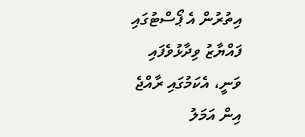އިތުރުން އެ ޕޯސްޓުގައި ފައްޔާޒު ވިދާޅުވެފައި ވަނީ، އެކަމުގައި ރާއްޖެ އިން އަމަލު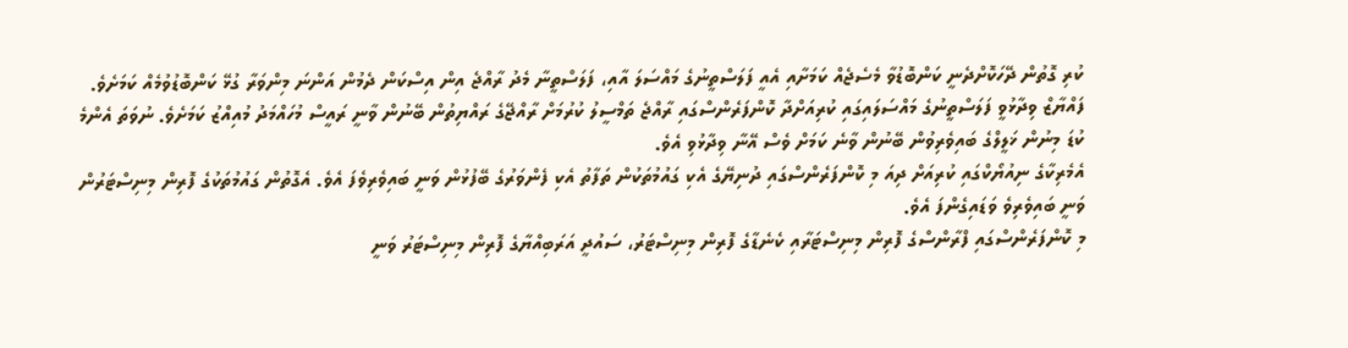ކުރި ގޮތުން ދޭހަކޮށްދެނީ ކަންބޮޑުވާ މެސެޖެއް ކަމަށާއި އެއީ ފަލަސްތީނުގެ މައްސަލަ އާއި، ފަލަސްތީނާ މެދު ރާއްޖެ އިން އިސްކަން ދެމުން އަންނަ މިންވަރާ ގުޅޭ ކަންބޮޑުވުމެއް ކަމަށެވެ.
ފައްޔާޒް ވިދާޅުވީ ފަލަސްތީނުގެ މައްސަލައިގައި ކުރިއަށްދާ ކޮންފަރެންސްގައި ރާއްޖެ ތަމްސީލު ކުރުމަށް ރާއްޖޭގެ ރައްޔިތުން ބޭނުން ވާނީ ރައީސް މުހައްމަދު މުއިއްޒު ކަމަށެވެ. ނުވަތަ އެންމެ ކުޑަ މިނުން ޚަލީލްގެ ބައިވެރިވުން ބޭނުން ވާނެ ކަމަށް ވެސް އޭނާ ވިދާޅުވި އެވެ.
އެމެރިކާގެ ނިއުޔޯކްގައި ކުރިއަށް ދިއަ މި ކޮންފަރެންސްގައި ދުނިޔޭގެ އެކި ގައުމުތަކުން ތަފާތު އެކި ފެންވަރުގެ ބޭފުޅުން ވަނީ ބައިވެރިވެފަ އެވެ. އެގޮތުން ގައުމުތަކުގެ ފޮރިން މިނިސްޓަރުން ވަނީ ބައިވެރިވެ ވަޑައިގެންފަ އެވެ.
މި ކޮންފަރެންސްގައި ފްރާންސްގެ ފޮރިން މިނިސްޓަރާއި ކެނެޑާގެ ފޮރިން މިނިސްޓަރު، ސައުދީ އަރަބިއްޔާގެ ފޮރިން މިނިސްޓަރު ވަނީ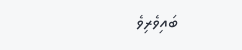ބައިވެރިވެ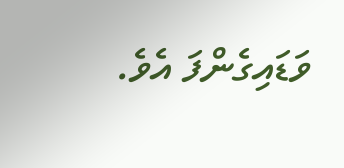ވަޑައިގެންފަ އެވެ.